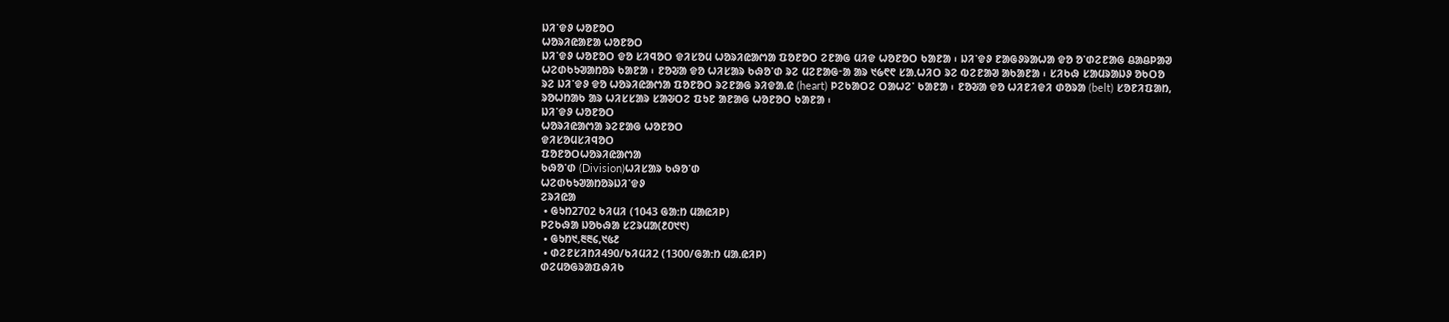ᱡᱤᱸᱫᱽ ᱦᱚᱱᱚᱛ
ᱦᱚᱨᱤᱭᱟᱱᱟ ᱦᱚᱱᱚᱛ
ᱡᱤᱸᱫᱽ ᱦᱚᱱᱚᱛ ᱫᱚ ᱥᱤᱧᱚᱛ ᱫᱤᱥᱚᱢ ᱦᱚᱨᱤᱭᱟᱬᱟ ᱯᱚᱱᱚᱛ ᱮᱱᱟᱜ ᱢᱤᱫ ᱦᱚᱱᱚᱛ ᱠᱟᱱᱟ ᱾ ᱡᱤᱸᱫᱽ ᱱᱟᱜᱽᱨᱟᱦᱟ ᱫᱚ ᱚᱸᱰᱮᱱᱟᱜ ᱪᱟᱪᱞᱟᱣ ᱦᱮᱰᱠᱩᱣᱟᱴᱚᱨ ᱠᱟᱱᱟ ᱾ ᱱᱚᱶᱟ ᱫᱚ ᱦᱤᱥᱟᱨ ᱠᱷᱚᱸᱰ ᱨᱮ ᱢᱮᱱᱟᱜᱼᱟ ᱟᱨ ᱑᱙᱖᱖ ᱥᱟᱹᱦᱤᱛ ᱨᱮ ᱵᱮᱱᱟᱣ ᱟᱠᱟᱱᱟ ᱾ ᱥᱤᱠᱷ ᱥᱟᱢᱨᱟᱡᱽ ᱚᱠᱛᱚ ᱨᱮ ᱡᱤᱸᱫᱽ ᱫᱚ ᱦᱚᱨᱤᱭᱟᱬᱟ ᱯᱚᱱᱚᱛ ᱨᱮᱱᱟᱜ ᱨᱤᱫᱟᱹᱭ (heart) ᱞᱮᱠᱟᱛᱮ ᱛᱟᱦᱮᱸ ᱠᱟᱱᱟ ᱾ ᱱᱚᱶᱟ ᱫᱚ ᱦᱤᱱᱤᱫᱤ ᱰᱚᱨᱟ (belt) ᱥᱚᱱᱤᱯᱟᱴ, ᱨᱚᱦᱴᱟᱠ ᱟᱨ ᱦᱤᱥᱥᱟᱨ ᱥᱟᱶᱛᱮ ᱯᱩᱱ ᱟᱱᱟᱜ ᱦᱚᱱᱚᱛ ᱠᱟᱱᱟ ᱾
ᱡᱤᱸᱫᱽ ᱦᱚᱱᱚᱛ
ᱦᱚᱨᱤᱭᱟᱬᱟ ᱨᱮᱱᱟᱜ ᱦᱚᱱᱚᱛ
ᱫᱤᱥᱚᱢᱥᱤᱧᱚᱛ
ᱯᱚᱱᱚᱛᱦᱚᱨᱤᱭᱟᱬᱟ
ᱠᱷᱚᱸᱰ (Division)ᱦᱤᱥᱟᱨ ᱠᱷᱚᱸᱰ
ᱦᱮᱰᱠᱩᱣᱟᱴᱚᱨᱡᱤᱸᱫᱽ
ᱮᱨᱤᱭᱟ
 • ᱜᱩᱴ2702 ᱠᱤᱢᱤ (1043 ᱜᱟᱺᱴ ᱢᱟᱭᱤᱞ)
ᱞᱮᱠᱷᱟ ᱡᱚᱠᱷᱟ ᱥᱮᱨᱢᱟ(᱒᱐᱑᱑)
 • ᱜᱩᱴ᱑,᱓᱓᱔,᱑᱕᱒
 • ᱰᱮᱱᱥᱤᱴᱤ490/ᱠᱤᱢᱤ2 (1300/ᱜᱟᱺᱴ ᱢᱟᱹᱭᱤᱞ)
ᱰᱮᱢᱚᱜᱨᱟᱯᱷᱤᱠ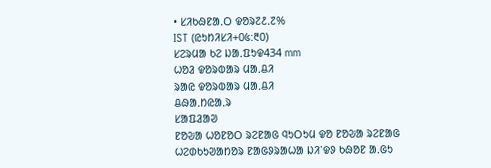• ᱥᱤᱠᱷᱱᱟᱹᱛ ᱫᱚᱨ᱗᱒ᱹ᱗%
IST (ᱭᱩᱴᱤᱥᱤ+᱐᱕:᱓᱐)
ᱥᱮᱨᱢᱟ ᱠᱮ ᱡᱟᱹᱯᱩᱫ434 mm
ᱦᱚᱲ ᱫᱚᱨᱵᱟᱨ ᱢᱟᱹᱪᱤ
ᱨᱟᱭ ᱫᱚᱨᱵᱟᱨ ᱢᱟᱹᱪᱤ
ᱪᱷᱟᱹᱴᱭᱟᱹᱨ
ᱥᱟᱯᱲᱟᱣ
ᱱᱚᱶᱟ ᱦᱚᱱᱚᱛ ᱨᱮᱱᱟᱜ ᱧᱩᱛᱩᱢ ᱫᱚ ᱱᱚᱶᱟ ᱨᱮᱱᱟᱜ ᱦᱮᱰᱠᱩᱣᱟᱴᱚᱨ ᱱᱟᱜᱽᱨᱟᱦᱟ ᱡᱤᱸᱫᱽ ᱠᱷᱚᱱ ᱟᱹᱜᱩ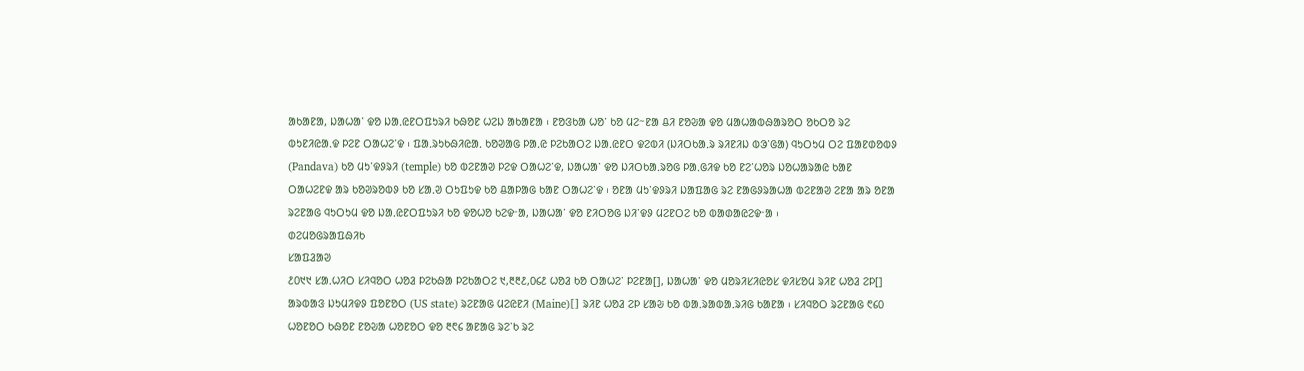ᱟᱠᱟᱱᱟ, ᱡᱟᱦᱟᱸ ᱫᱚ ᱡᱟᱹᱭᱱᱛᱯᱩᱨᱤ ᱠᱷᱚᱱ ᱦᱮᱡ ᱟᱠᱟᱱᱟ ᱾ ᱱᱚᱝᱠᱟ ᱦᱚᱸ ᱠᱚ ᱢᱮᱻᱱᱟ ᱪᱤ ᱱᱚᱶᱟ ᱫᱚ ᱢᱟᱦᱟᱵᱷᱟᱨᱚᱛ ᱚᱠᱛᱚ ᱨᱮ ᱵᱩᱱᱤᱭᱟᱹᱫ ᱞᱮᱱ ᱛᱟᱦᱮᱸᱫ ᱾ ᱯᱟᱹᱨᱩᱠᱷᱤᱭᱟᱹ ᱠᱚᱣᱟᱜ ᱞᱟᱹᱭ ᱞᱮᱠᱟᱛᱮ ᱡᱟᱹᱭᱱᱛ ᱫᱮᱵᱤ (ᱡᱤᱛᱠᱟᱹᱨ ᱨᱤᱱᱤᱡ ᱵᱳᱸᱜᱟ) ᱧᱩᱛᱩᱢ ᱛᱮ ᱯᱟᱱᱰᱚᱵᱽ (Pandava) ᱠᱚ ᱢᱩᱸᱫᱽᱨᱤ (temple) ᱠᱚ ᱵᱮᱱᱟᱣ ᱞᱮᱫ ᱛᱟᱦᱮᱸᱫ, ᱡᱟᱦᱟᱸ ᱫᱚ ᱡᱤᱛᱠᱟᱹᱨᱚᱜ ᱞᱟᱹᱜᱤᱫ ᱠᱚ ᱱᱮᱸᱦᱚᱨ ᱡᱚᱦᱟᱨᱟᱭ ᱠᱟᱱ ᱛᱟᱦᱮᱱᱫ ᱟᱨ ᱠᱚᱣᱨᱚᱵᱽ ᱠᱚ ᱥᱟᱹᱣ ᱛᱩᱯᱩᱫ ᱠᱚ ᱪᱟᱞᱟᱜ ᱠᱟᱱ ᱛᱟᱦᱮᱸᱫ ᱾ ᱚᱱᱟ ᱢᱩᱸᱫᱽᱨᱤ ᱡᱟᱯᱟᱜ ᱨᱮ ᱱᱟᱜᱽᱨᱟᱦᱟ ᱵᱮᱱᱟᱣ ᱮᱱᱟ ᱟᱨ ᱚᱱᱟ ᱨᱮᱱᱟᱜ ᱧᱩᱛᱩᱢ ᱫᱚ ᱡᱟᱹᱭᱱᱛᱯᱩᱨᱤ ᱠᱚ ᱫᱚᱦᱚ ᱠᱮᱫᱼᱟ, ᱡᱟᱦᱟᱸ ᱫᱚ ᱱᱤᱛᱚᱜ ᱡᱤᱸᱫᱽ ᱢᱮᱱᱛᱮ ᱠᱚ ᱵᱟᱰᱟᱭᱮᱫᱼᱟ ᱾
ᱰᱮᱢᱚᱜᱨᱟᱯᱷᱤᱠ
ᱥᱟᱯᱲᱟᱣ
᱒᱐᱑᱑ ᱥᱟᱹᱦᱤᱛ ᱥᱤᱧᱚᱛ ᱦᱚᱲ ᱞᱮᱠᱷᱟ ᱞᱮᱠᱟᱛᱮ ᱑,᱓᱓᱒,᱐᱔᱒ ᱦᱚᱲ ᱠᱚ ᱛᱟᱦᱮᱸ ᱞᱮᱱᱟ[], ᱡᱟᱦᱟᱸ ᱫᱚ ᱢᱚᱨᱤᱥᱤᱭᱚᱥ ᱫᱤᱥᱚᱢ ᱨᱤᱱ ᱦᱚᱲ ᱮᱞ[] ᱟᱨᱵᱟᱝ ᱡᱩᱢᱤᱫᱽ ᱯᱚᱱᱚᱛ (US state) ᱨᱮᱱᱟᱜ ᱢᱮᱭᱱᱤ (Maine)[] ᱨᱤᱱ ᱦᱚᱲ ᱮᱞ ᱥᱟᱶ ᱠᱚ ᱵᱟᱹᱨᱟᱵᱟᱹᱨᱤᱜ ᱠᱟᱱᱟ ᱾ ᱥᱤᱧᱚᱛ ᱨᱮᱱᱟᱜ ᱖᱔᱐ ᱦᱚᱱᱚᱛ ᱠᱷᱚᱱ ᱱᱚᱶᱟ ᱦᱚᱱᱚᱛ ᱫᱚ ᱓᱖᱔ ᱟᱱᱟᱜ ᱨᱮᱸᱠ ᱨᱮ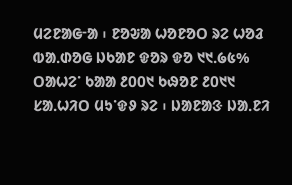ᱢᱮᱱᱟᱜᱼᱟ ᱾ ᱱᱚᱶᱟ ᱦᱚᱱᱚᱛ ᱨᱮ ᱦᱚᱲ ᱵᱟᱹᱰᱚᱜ ᱡᱠᱟᱱ ᱫᱚᱨ ᱫᱚ ᱑᱑ᱹ᱙᱕% ᱛᱟᱦᱮᱸ ᱠᱟᱟ ᱒᱐᱐᱑ ᱠᱷᱚᱱ ᱒᱐᱑᱑ ᱥᱟᱹᱦᱤᱛ ᱢᱩᱸᱫᱽ ᱨᱮ ᱾ ᱡᱟᱱᱟᱝ ᱡᱟᱹᱱᱤ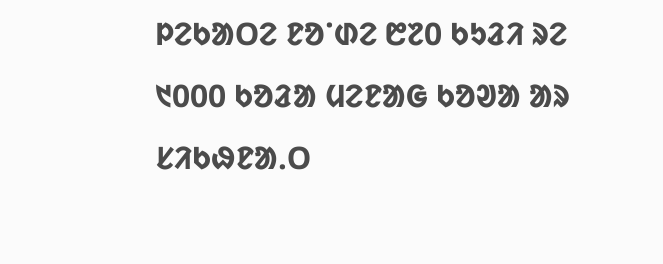ᱞᱮᱠᱟᱛᱮ ᱱᱚᱸᱰᱮ ᱘᱗᱐ ᱠᱩᱲᱤ ᱨᱮ ᱑᱐᱐᱐ ᱠᱚᱲᱟ ᱢᱮᱱᱟᱜ ᱠᱚᱣᱟ ᱟᱨ ᱥᱤᱠᱷᱱᱟᱹᱛ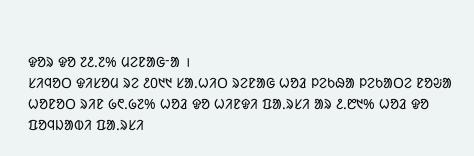ᱫᱚᱨ ᱫᱚ ᱗᱒ᱹ᱗% ᱢᱮᱱᱟᱜᱼᱟ ।
ᱥᱤᱧᱚᱛ ᱫᱤᱥᱚᱢ ᱨᱮ ᱒᱐᱑᱑ ᱥᱟᱹᱦᱤᱛ ᱨᱮᱱᱟᱜ ᱦᱚᱲ ᱞᱮᱠᱷᱟ ᱞᱮᱠᱟᱛᱮ ᱱᱚᱶᱟ ᱦᱚᱱᱚᱛ ᱨᱤᱱ ᱙᱖ᱹ᱙᱗% ᱦᱚᱲ ᱫᱚ ᱦᱤᱱᱫᱤ ᱯᱟᱹᱨᱥᱤ ᱟᱨ ᱒ᱹ᱘᱑% ᱦᱚᱲ ᱫᱚ ᱯᱚᱧᱡᱟᱵᱤ ᱯᱟᱹᱨᱥᱤ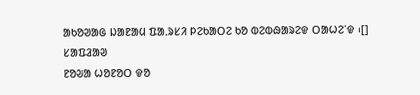ᱟᱠᱚᱣᱟᱜ ᱡᱟᱱᱟᱢ ᱯᱟᱹᱨᱥᱤ ᱞᱮᱠᱟᱛᱮ ᱠᱚ ᱵᱮᱵᱷᱟᱨᱮᱫ ᱛᱟᱦᱮᱸᱫ ᱾[]
ᱥᱟᱯᱲᱟᱣ
ᱱᱚᱶᱟ ᱦᱚᱱᱚᱛ ᱫᱚ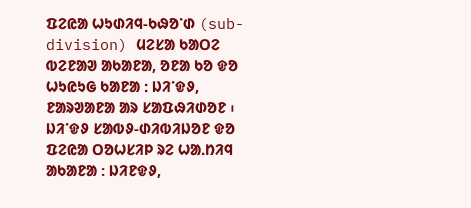ᱯᱮᱭᱟ ᱦᱩᱰᱤᱧ-ᱠᱷᱚᱸᱰ (sub-division) ᱢᱮᱥᱟ ᱠᱟᱛᱮ ᱵᱮᱱᱟᱣ ᱟᱠᱟᱱᱟ, ᱚᱱᱟ ᱠᱚ ᱫᱚ ᱦᱩᱭᱩᱜ ᱠᱟᱱᱟ ᱺ ᱡᱤᱸᱫᱽ, ᱱᱟᱨᱣᱟᱱᱟ ᱟᱨ ᱥᱟᱯᱷᱤᱰᱚᱱ ᱾ ᱡᱤᱸᱫᱽ ᱥᱟᱵᱽ-ᱰᱤᱵᱤᱡᱚᱱ ᱫᱚ ᱯᱮᱭᱟ ᱛᱚᱦᱥᱤᱞ ᱨᱮ ᱦᱟᱹᱴᱤᱧ ᱟᱠᱟᱱᱟ : ᱡᱤᱱᱫᱽ,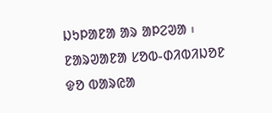ᱡᱩᱞᱟᱱᱟ ᱟᱨ ᱟᱞᱮᱣᱟ ᱾ ᱱᱟᱨᱣᱟᱱᱟ ᱥᱚᱵ-ᱰᱤᱵᱤᱡᱚᱱ ᱫᱚ ᱵᱟᱨᱭᱟ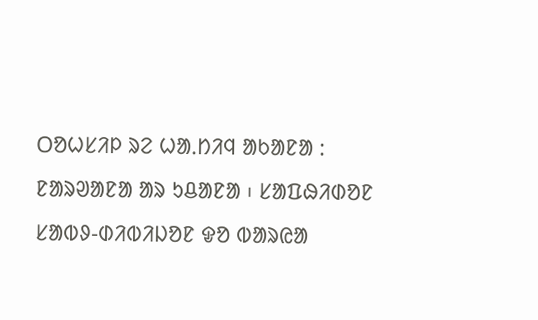ᱛᱚᱦᱥᱤᱞ ᱨᱮ ᱦᱟᱹᱴᱤᱧ ᱟᱠᱟᱱᱟ : ᱱᱟᱨᱣᱟᱱᱟ ᱟᱨ ᱩᱪᱟᱱᱟ ᱾ ᱥᱟᱯᱷᱤᱰᱚᱱ ᱥᱟᱵᱽ-ᱰᱤᱵᱤᱡᱚᱱ ᱫᱚ ᱵᱟᱨᱭᱟ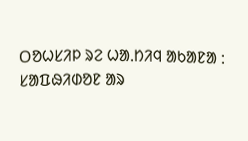ᱛᱚᱦᱥᱤᱞ ᱨᱮ ᱦᱟᱹᱴᱤᱧ ᱟᱠᱟᱱᱟ : ᱥᱟᱯᱷᱤᱰᱚᱱ ᱟᱨ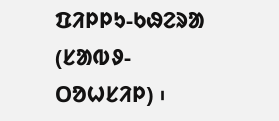ᱯᱤᱞᱞᱩ-ᱠᱷᱮᱨᱟ (ᱥᱟᱵᱽ-ᱛᱚᱦᱥᱤᱞ) ᱾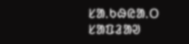ᱥᱟᱹᱠᱷᱭᱟᱹᱛ
ᱥᱟᱯᱲᱟᱣ